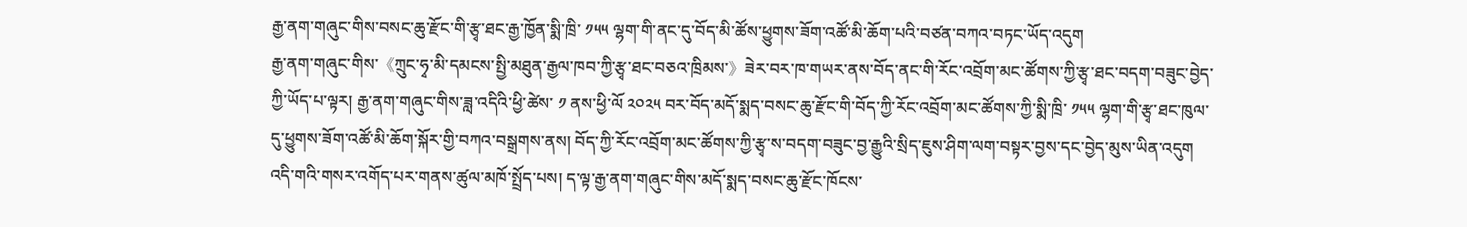རྒྱ་ནག་གཞུང་གིས་བསང་ཆུ་རྫོང་གི་རྩྭ་ཐང་རྒྱ་ཁྱོན་སྨི་ཁྲི་ ༡༥༥ ལྷག་གི་ནང་དུ་བོད་མི་ཚོས་ཕྱུགས་ཟོག་འཚོ་མི་ཆོག་པའི་བཙན་བཀའ་བཏང་ཡོད་འདུག
རྒྱ་ནག་གཞུང་གིས་《ཀྲུང་ཧྭ་མི་དམངས་སྤྱི་མཐུན་རྒྱལ་ཁབ་ཀྱི་རྩྭ་ཐང་བཅའ་ཁྲིམས་》ཟེར་བར་ཁ་གཡར་ནས་བོད་ནང་གི་རོང་འབྲོག་མང་ཚོགས་ཀྱི་རྩྭ་ཐང་བདག་བཟུང་བྱེད་ཀྱི་ཡོད་པ་ལྟར། རྒྱ་ནག་གཞུང་གིས་ཟླ་འདིའི་ཕྱི་ཚེས་ ༡ ནས་ཕྱི་ལོ ༢༠༢༥ བར་བོད་མདོ་སྨད་བསང་ཆུ་རྫོང་གི་བོད་ཀྱི་རོང་འབྲོག་མང་ཚོགས་ཀྱི་སྨི་ཁྲི་ ༡༥༥ ལྷག་གི་རྩྭ་ཐང་ཁུལ་དུ་ཕྱུགས་ཟོག་འཚོ་མི་ཆོག་སྐོར་གྱི་བཀའ་བསྒྲགས་ནས། བོད་ཀྱི་རོང་འབྲོག་མང་ཚོགས་ཀྱི་རྩྭ་ས་བདག་བཟུང་བྱ་རྒྱུའི་སྲིད་ཇུས་ཤིག་ལག་བསྟར་བྱས་དང་བྱེད་མུས་ཡིན་འདུག
འདི་གའི་གསར་འགོད་པར་གནས་ཚུལ་མཁོ་སྤྲོད་པས། ད་ལྟ་རྒྱ་ནག་གཞུང་གིས་མདོ་སྨད་བསང་ཆུ་རྫོང་ཁོངས་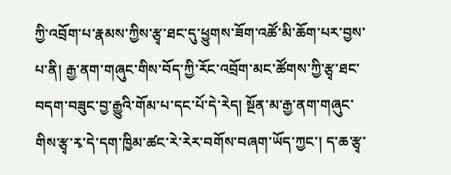ཀྱི་འབྲོག་པ་རྣམས་ཀྱིས་རྩྭ་ཐང་དུ་ཕྱུགས་ཟོག་འཚོ་མི་ཆོག་པར་བྱས་པ་ནི། རྒྱ་ནག་གཞུང་གིས་བོད་ཀྱི་རོང་འབྲོག་མང་ཚོགས་ཀྱི་རྩྭ་ཐང་བདག་བཟུང་བྱ་རྒྱུའི་གོམ་པ་དང་པོ་དེ་རེད། སྔོན་མ་རྒྱ་ནག་གཞུང་གིས་རྩྭ་རྭ་དེ་དག་ཁྱིམ་ཚང་རེ་རེར་བགོས་བཞག་ཡོད་ཀྱང་། ད་ཆ་རྩྭ་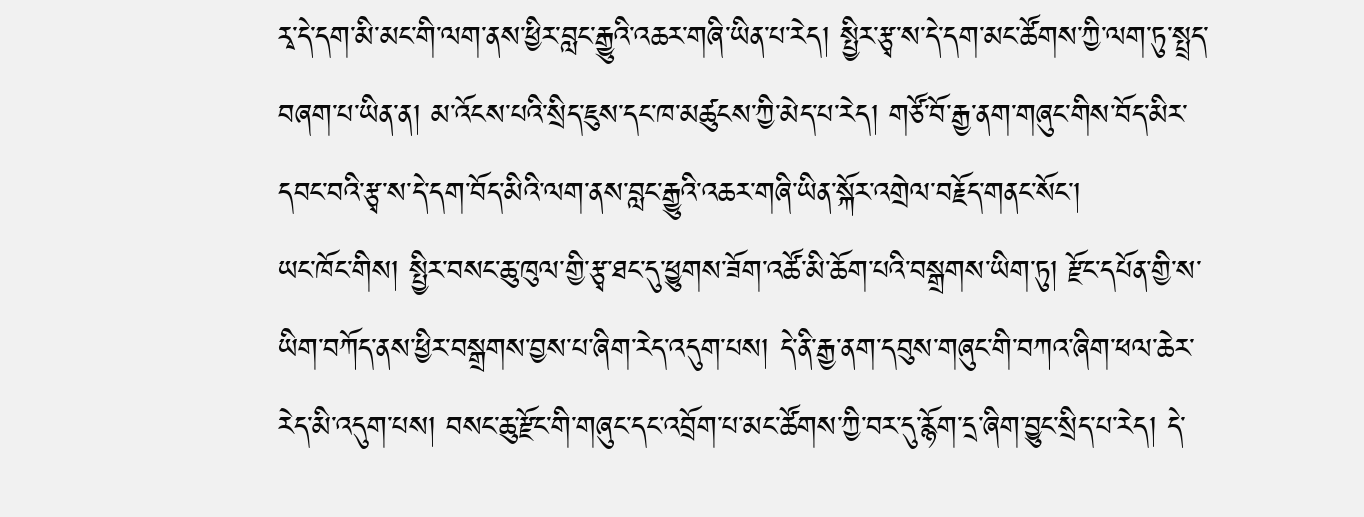རྭ་དེ་དག་མི་མང་གི་ལག་ནས་ཕྱིར་བླང་རྒྱུའི་འཆར་གཞི་ཡིན་པ་རེད། སྤྱིར་རྩྭ་ས་དེ་དག་མང་ཚོགས་ཀྱི་ལག་ཏུ་སྤྲད་བཞག་པ་ཡིན་ན། མ་འོངས་པའི་སྲིད་ཇུས་དང་ཁ་མཚུངས་ཀྱི་མེད་པ་རེད། གཙོ་བོ་རྒྱ་ནག་གཞུང་གིས་བོད་མིར་དབང་བའི་རྩྭ་ས་དེ་དག་བོད་མིའི་ལག་ནས་བླང་རྒྱུའི་འཆར་གཞི་ཡིན་སྐོར་འགྲེལ་བརྗོད་གནང་སོང་།
ཡང་ཁོང་གིས། སྤྱིར་བསང་ཆུ་ཁུལ་གྱི་རྩྭ་ཐང་དུ་ཕྱུགས་ཟོག་འཚོ་མི་ཆོག་པའི་བསྒྲགས་ཡིག་ཏུ། རྫོང་དཔོན་གྱི་ས་ཡིག་བཀོད་ནས་ཕྱིར་བསྒྲགས་བྱས་པ་ཞིག་རེད་འདུག་པས། དེ་ནི་རྒྱ་ནག་དབུས་གཞུང་གི་བཀའ་ཞིག་ཕལ་ཆེར་རེད་མི་འདུག་པས། བསང་ཆུ་རྫོང་གི་གཞུང་དང་འབྲོག་པ་མང་ཚོགས་ཀྱི་བར་དུ་རྙོག་དྲ་ཞིག་བྱུང་སྲིད་པ་རེད། དེ་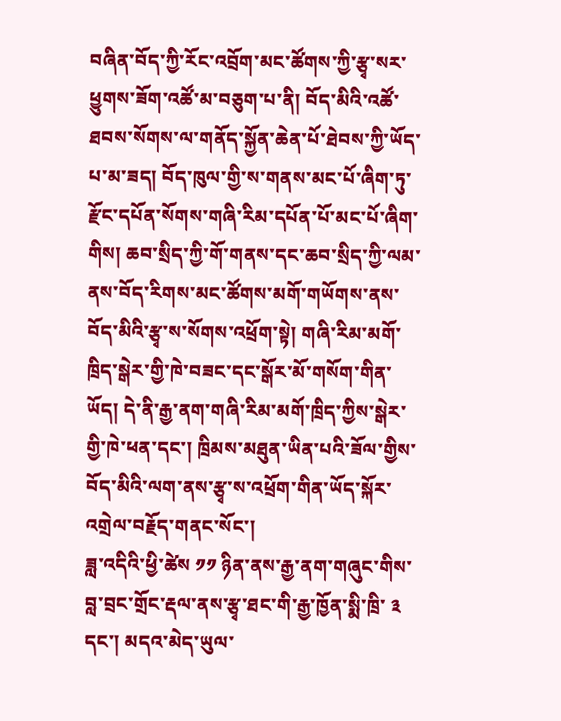བཞིན་བོད་ཀྱི་རོང་འབྲོག་མང་ཚོགས་ཀྱི་རྩྭ་སར་ཕྱུགས་ཟོག་འཚོ་མ་བཅུག་པ་ནི། བོད་མིའི་འཚོ་ཐབས་སོགས་ལ་གནོད་སྐྱོན་ཆེན་པོ་ཐེབས་ཀྱི་ཡོད་པ་མ་ཟད། བོད་ཁུལ་གྱི་ས་གནས་མང་པོ་ཞིག་ཏུ་རྫོང་དཔོན་སོགས་གཞི་རིམ་དཔོན་པོ་མང་པོ་ཞིག་གིས། ཆབ་སྲིད་ཀྱི་གོ་གནས་དང་ཆབ་སྲིད་ཀྱི་ལམ་ནས་བོད་རིགས་མང་ཚོགས་མགོ་གཡོགས་ནས་བོད་མིའི་རྩྭ་ས་སོགས་འཕྲོག་སྟེ། གཞི་རིམ་མགོ་ཁྲིད་སྒེར་གྱི་ཁེ་བཟང་དང་སྒོར་མོ་གསོག་གིན་ཡོད། དེ་ནི་རྒྱ་ནག་གཞི་རིམ་མགོ་ཁྲིད་ཀྱིས་སྒེར་གྱི་ཁེ་ཕན་དང་། ཁྲིམས་མཐུན་ཡིན་པའི་ཟོལ་གྱིས་བོད་མིའི་ལག་ནས་རྩྭ་ས་འཕྲོག་གིན་ཡོད་སྐོར་འགྲེལ་བརྗོད་གནང་སོང་།
ཟླ་འདིའི་ཕྱི་ཚེས ༡༡ ཉིན་ནས་རྒྱ་ནག་གཞུང་གིས་བླ་བྲང་གྲོང་རྡལ་ནས་རྩྭ་ཐང་གི་རྒྱ་ཁྱོན་སྨི་ཁྲི་ ༣ དང་། མདའ་མེད་ཡུལ་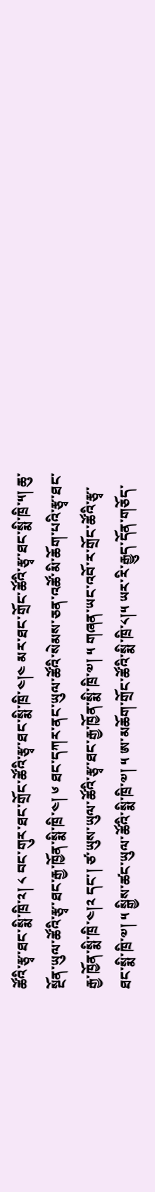ཚོའི་རྩྭ་ཐང་སྨི་ཁྲི་༢། ༨ བང་གུར་ཐང་གྲོང་ཚོའི་རྩྭ་ཐང་སྨི་ཁྲི་༤།༤ མར་ཐང་གྲོང་ཚོའི་རྩྭ་ཐང་སྨི་ཁྲི་༥། ཆུ་སྔོན་ཡུལ་ཚོའི་རྩྭ་ཐང་རྒྱ་ཁྱོན་སྨི་ཁྲི་༤། ༦ ཐང་དཀར་ནང་ཡུལ་ཚོའི་སེམས་ཅན་འཚོ་མི་ཆོག་པའི་རྩྭ་ཐང་རྒྱ་ཁྱོན་སྨི་ཁྲི་༤།༢ དང་། ཙ་ཡུས་ཡུལ་ཚོའི་རྩྭ་ཐང་རྒྱ་ཁྱོན་སྨི་ཁྲི་༧། ༥ གཞན་ཡང་འབོ་ར་གྲོང་ཚོའི་རྩྭ་ཐང་སྨི་ཁྲི་༧། ༥ སྒྱིས་ཚང་ཡུལ་ཚོའི་སྨི་ཁྲི་༧། ༥ ཨ་མཆོག་གྲོང་ཚོའི་སྨི་ཁྲི་༨།༥ ཡར་རི་རྒྱུད་དོན་གཅོད་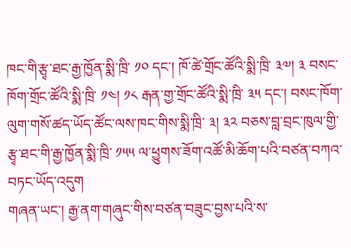ཁང་གི་རྩྭ་ཐང་རྒྱ་ཁྱོན་སྨི་ཁྲི་ ༡༠ དང་། ཁོ་ཚེ་གྲོང་ཚོའི་སྨི་ཁྲི་ ༣༧། ༣ བསང་ཁོག་གྲོང་ཚོའི་སྨི་ཁྲི་ ༡༤། ༡༨ རྒན་གྱ་གྲོང་ཚོའི་སྨི་ཁྲི་ ༣༥ དང་། བསང་ཁོག་ལུག་གསོ་ཚད་ཡོད་ཚོང་ལས་ཁང་གིས་སྨི་ཁྲི་ ༣། ༣༢ བཅས་བླ་བྲང་ཁུལ་གྱི་རྩྭ་ཐང་གི་རྒྱ་ཁྱོན་སྨི་ཁྲི་ ༡༥༥ ལ་ཕྱུགས་ཟོག་འཚོ་མི་ཆོག་པའི་བཙན་བཀའ་བཏང་ཡོད་འདུག
གཞན་ཡང་། རྒྱ་ནག་གཞུང་གིས་བཙན་བཟུང་བྱས་པའི་ས་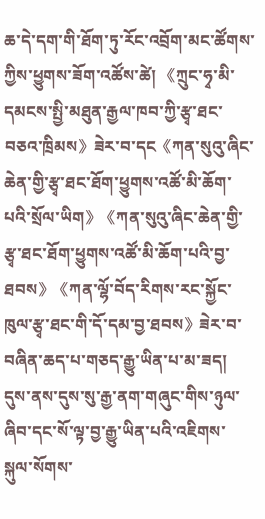ཆ་དེ་དག་གི་ཐོག་ཏུ་རོང་འབྲོག་མང་ཚོགས་ཀྱིས་ཕྱུགས་ཟོག་འཚོས་ཚེ། 《ཀྲུང་ཧྭ་མི་དམངས་སྤྱི་མཐུན་རྒྱལ་ཁབ་ཀྱི་རྩྭ་ཐང་བཅའ་ཁྲིམས》ཟེར་བ་དང《ཀན་སུའུ་ཞིང་ཆེན་གྱི་རྩྭ་ཐང་ཐོག་ཕྱུགས་འཚོ་མི་ཆོག་པའི་སྲོལ་ཡིག》《ཀན་སུའུ་ཞིང་ཆེན་གྱི་རྩྭ་ཐང་ཐོག་ཕྱུགས་འཚོ་མི་ཆོག་པའི་བྱ་ཐབས》《ཀན་ལྷོ་བོད་རིགས་རང་སྐྱོང་ཁུལ་རྩྭ་ཐང་གི་དོ་དམ་བྱ་ཐབས》ཟེར་བ་བཞིན་ཆད་པ་གཅད་རྒྱུ་ཡིན་པ་མ་ཟད། དུས་ནས་དུས་སུ་རྒྱ་ནག་གཞུང་གིས་ཉུལ་ཞིབ་དང་སོ་ལྟ་བྱ་རྒྱུ་ཡིན་པའི་འཇིགས་སྐུལ་སོགས་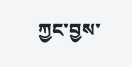ཀྱང་བྱས་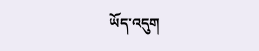ཡོད་འདུག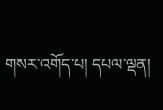གསར་འགོད་པ། དཔལ་ལྡན།